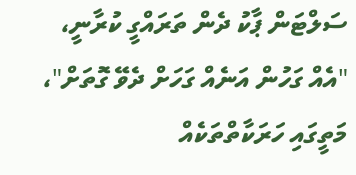ސަލްޓަން ޕާކު ދެން ތަރައްގީ ކުރާނީ، "އެއް ގަހުން އަނެއް ގަހަށް ދެވޭ ގޮތަށް"، މަތީގައި ހަރަކާތްތަކެއް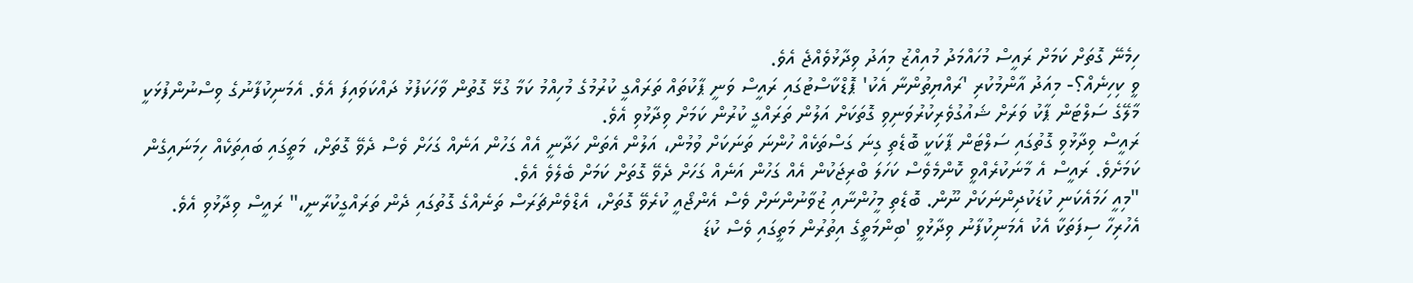ހިމެނޭ ގޮތަށް ކަމަށް ރައީސް މުހައްމަދު މުއިއްޒު މިއަދު ވިދާޅުވެއްޖެ އެވެ.
ވީ ކިހިނެއް؟- މިއަދު އާންމުކުރި 'ރައްޔިތުންނާ އެކު' ޕޮޑްކާސްޓުގައި ރައީސް ވަނީ ޕާކުތައް ތަރައްގީ ކުރުމުގެ މުހިއްމު ކަމާ ގުޅޭ ގޮތުން ވާހަކަފުޅު ދައްކަވައިފަ އެވެ. އެމަނިކުފާނުގެ ވިސްނުންފުޅަކީ މާލޭގެ ސަލްޓަން ޕާކު ވަރަށް ޝައުގުވެރިކުރުވަނިވި ގޮތަކަށް އަލުން ތަރައްގީ ކުރުން ކަމަށް ވިދާޅުވި އެވެ.
ރައީސް ވިދާޅުވި ގޮތުގައި ސަލްޓަން ޕާކަކީ ބޮޑެތި ގިނަ ގަސްތަކެއް ހުންނަ ތަނަކަށް ވުމުން، އަލުން އެތަން ހަދާނީ އެއް ގަހުން އަނެއް ގަހަށް ވެސް ދެވޭ ގޮތަށް، މަތީގައި ބައިތަކެއް ހިމަނައިގެން ކަމަށެވެ. ރައީސް އެ މާނަކުރެއްވީ ކޮންމެވެސް ކަހަލަ ބްރިޖަކުން އެއް ގަހުން އަނެއް ގަހަށް ދެވޭ ގޮތަށް ކަމަށް ބެލެވެ އެވެ.
"މިއީ ހަމައެކަނި ކުޑަކުދިންނަކަށް ނޫން. ބޮޑެތި މީހުންނާއި ޒުވާނުންނަށް ވެސް އެންޖޯއީ ކުރެވޭ ގޮތަށް، އެޑްވެންޗަރަސް ތަނެއްގެ ގޮތުގައި ދެން ތަރައްގީކުރާނީ،" ރައީސް ވިދާޅުވި އެވެ.
އެހުރިހާ ސިފަތަކާ އެކު އެމަނިކުފާނު ވިދާޅުވީ 'ބިންމަތީގެ އިތުރުން މަތީގައި ވެސް ކުޑަ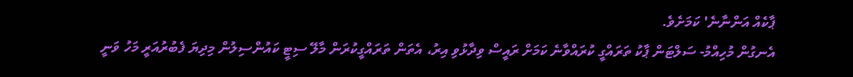ޕާކެއް އަންނާނެ' ކަމަށެވެ.
އެނގުން މުހިއްމު- ސަލްޓަން ޕާކު ތަރައްގީ ކުރައްވާނެ ކަމަށް ރައީސް ވިދާޅުވި އިރު، އެތަން ތަރައްގީކުރަން މާލޭ ސިޓީ ކައުންސިލުން މިދިޔަ ފެބުރުއަރީ މަހު ވަނީ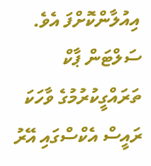އިއުލާންކޮށްފަ އެވެ.
ސަލްޓަން ޕާކް ތަރައްގީކުރުމުގެ ވާހަކަ ރައީސް އެކްސްގައި އޭރު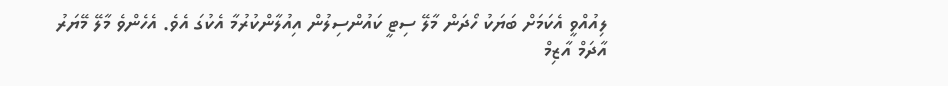ލިއުއްވީ އެކަމަށް ބަޔަކު ހޯދަން މާލޭ ސިޓީ ކައުންސިލުން އިއުލާންކުރުމާ އެކުގަ އެވެ. އެހެންވެ މާލޭ މޭޔަރު އާދަމް އާޒިމް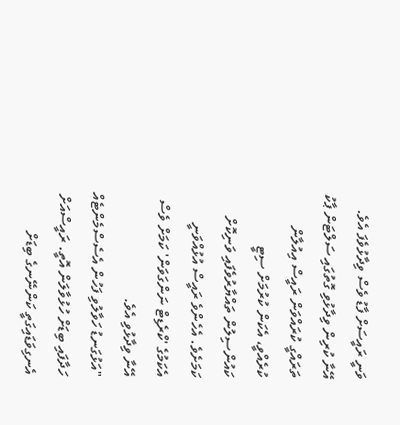ވަނީ ރައީސަށް ފާޑު ވެސް ވިދާޅުވެފަ އެވެ.
އޭނާ ކުރިން ވިދާޅުވި ގޮތުގައި ސަލްޓަން ޕާކު ތަރައްގީ ކުރައްވަން ރައީސް އިއުލާން ކުރެއްވީ، އެކަން ކުރުމަށް ސިޓީ ކައުންސިލުން ތައްޔާރުވެފައި ވަނިކޮށް ކަމަށެވެ. އެހެންވެ ރައީސް އުޅުއްވަނީ އެކަމުގެ 'ކްރެޑިޓް ނަންގަވަން' ކަމަށް ވެސް އޭނާ ވިދާޅުވި އެވެ.
"އަޅުގަނޑު ހަވާލުވި ފަހުން އެސެސްމެންޓެއް ހަދާފައި ބިޑަށް ހުޅުވާލަން އޮތީ. ރައީސްއަށް އެނގިވަޑައިގަތީ ކަންނޭނގެ ބިޑަށް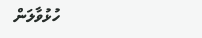ހުޅުވާލަން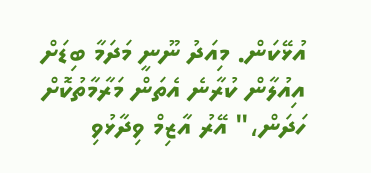އުޅޭކަން. މިއަދު ނޫނީ މަދަމާ ބިޑަށް އިއުލާން ކުރާނެ އެތަން މަރާމާތުކޮށް ހަދަން،" އޭރު އާޒިމް ވިދާޅުވި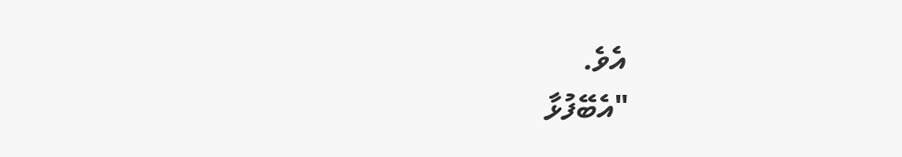އެވެ.
"އެބޭފުޅާ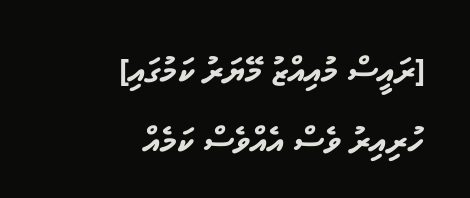[ރައީސް މުއިއްޒު މޭޔަރު ކަމުގައި] ހުރިއިރު ވެސް އެއްވެސް ކަމެއް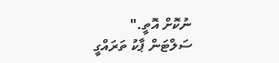ނުކޮށް އޮތީ."
ސަލްޓަން ޕާކު ތަރައްގީ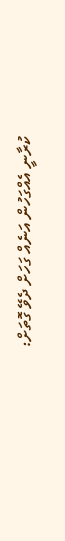ކުރާނީ އެއްގަހުން އަނެއް ގަހަށް ދެވޭ ގޮތަށް: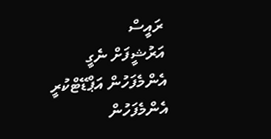ރައީސް
އަރުޝީފަށް ނެގީ
އެންމެފަހުން އަޕްޑޭޓްކުރީ
އެންމެފަހުން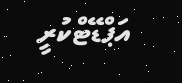އަޕްޑޭޓްކުރީ